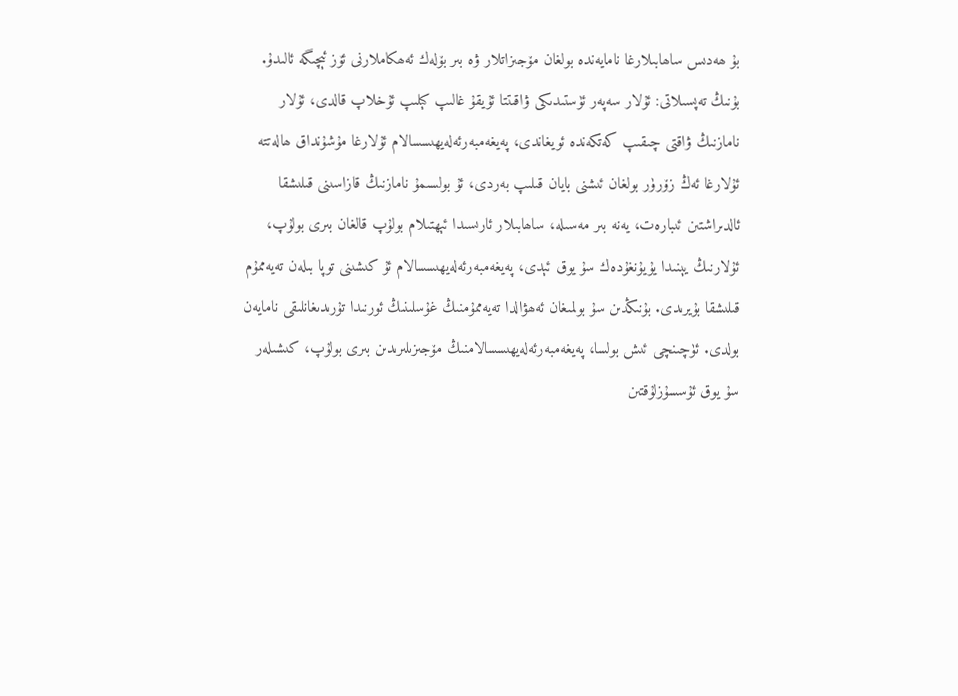بۇ ھەدىس ساھابىلارغا نامايەندە بولغان مۆجىزاتلار ۋە بىر بۆلەك ئەھكاملارنى ئۆز ئېچىگە ئالىدۇ. بۇنىڭ تەپسىلاتى: ئۇلار سەپەر ئۈستىدىكى ۋاقىتتا ئۇيقۇ غالىپ كېلىپ ئۇخلاپ قالدى، ئۇلار نامازنىڭ ۋاقتى چىقىپ كەتكەندە ئويغاندى، پەيغەمبەرئەلەيھىسسالام ئۇلارغا مۇشۇنداق ھالەتتە ئۇلارغا ئەڭ زۆرۈر بولغان ئىشنى بايان قىلىپ بەردى، ئۇ بولسىمۇ نامازنىڭ قازاسىنى قىلىشقا ئالدىراشتىن ئىبارەت، يەنە بىر مەسىلە، ساھابىلار ئارىسىدا ئېھتىلام بولۇپ قالغان بىرى بولۇپ، ئۇلارنىڭ يېنىدا يۇيۇنغۇدەك سۇ يوق ئېدى، پەيغەمبەرئەلەيھىسسالام ئۇ كىشىنى توپا بىلەن تەيەممۇم قىلىشقا بۇيرىدى. بۇنىڭدىن سۇ بولمىغان ئەھۋالدا تەيەممۇمنىڭ غۇسلىنىڭ ئورنىدا تۇرىدىغانلىقى نامايەن بولدى. ئۈچىنچى ئىش بولسا، پەيغەمبەرئەلەيھىسسالامنىڭ مۆجىزىلىرىدىن بىرى بولۇپ، كىشىلەر سۇ يوق ئۇسسۇزلۇقتىن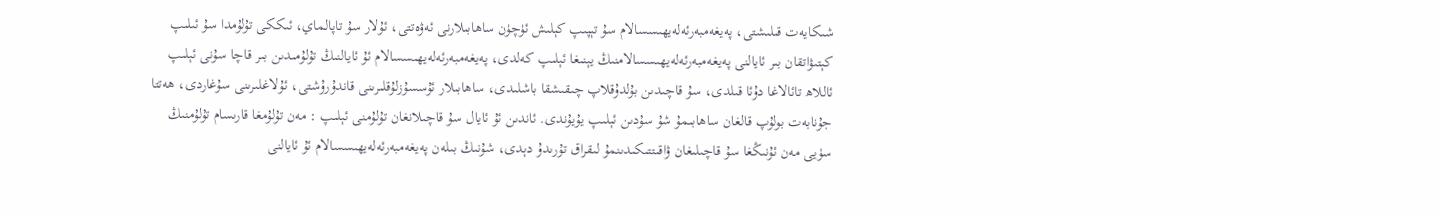شىكايەت قىلىشتى، پەيغەمبەرئەلەيھىسسالام سۇ تېپىپ كېلىش ئۈچۈن ساھابىلارنى ئەۋەتتى، ئۇلار سۇ تاپالماي، ئىككى تۇلۇمدا سۇ ئىلىپ كېتىۋاتقان بىر ئايالنى پەيغەمبەرئەلەيھىسسالامنىڭ يېنىغا ئېلىپ كەلدى، پەيغەمبەرئەلەيھىسسالام ئۇ ئايالنىڭ تۇلۇمىدىن بىر قاچا سۇنى ئېلىپ ئاللاھ تائالاغا دۇئا قىلدى، سۇ قاچىدىن بۇلدۇقلاپ چىقىشقا باشلىدى، ساھابىلار ئۇسسۇزلۇقلىرىنى قاندۇرۇشتى، ئۇلاغلىرىنى سۇغاردى، ھەتتا جۇنابەت بولۇپ قالغان ساھابىمۇ شۇ سۇدىن ئېلىپ يۇيۇندى. ئاندىن ئۇ ئايال سۇ قاچىلانغان تۇلۇمنى ئېلىپ : مەن تۇلۇمغا قارىسام تۇلۇمنىڭ سۈيى مەن ئۇنىڭغا سۇ قاچىلىغان ۋاقىتتىكىدىنمۇ لىقراق تۇرىدۇ دېدى، شۇنىڭ بىلەن پەيغەمبەرئەلەيھىسسالام ئۇ ئايالنى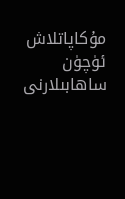مۇكاپاتلاش ئۈچۈن ساھابىلارنى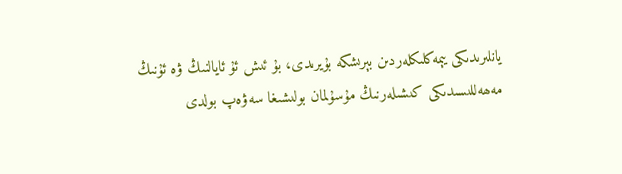يانلىرىدىكى يېمەكلىكلەردىن بېرىشكە بۇيرىدى، بۇ ئىش ئۇ ئايالنىڭ ۋە ئۇنىڭ مەھەللىسىدىكى كىشىلەرنىڭ مۇسۇلمان بولىشىغا سەۋەپ بولدى